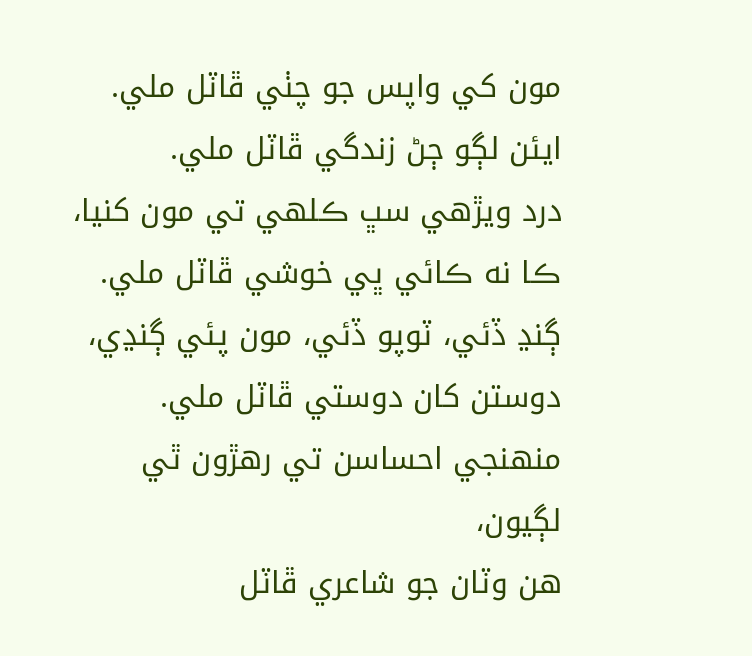مون کي واپس جو چٺي ڦاٽل ملي.
ايئن لڳو ڄڻ زندگي ڦاٽل ملي.
درد ويڙهي سڀ ڪلهي تي مون کنيا،
ڪا نه ڪائي ڀي خوشي ڦاٽل ملي.
ڳنڍ ڏئي، ٽوپو ڏئي، مون پئي ڳنڍي،
دوستن کان دوستي ڦاٽل ملي.
منهنجي احساسن تي رهڙون ٿي لڳيون،
هن وٽان جو شاعري ڦاٽل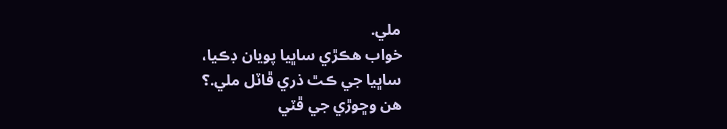ملي.
خواب هڪڙي ساڀيا پويان ڊڪيا،
ساڀيا جي ڪٿ ذري ڦاٽل ملي.؟
هن وڇوڙي جي ڦٽي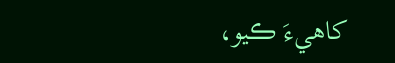کاهيءَ ڪيو،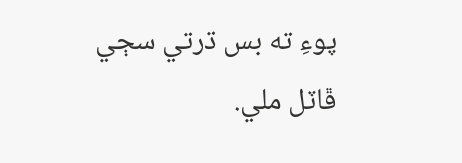پوءِ ته بس ڌرتي سڄي ڦاٽل ملي.